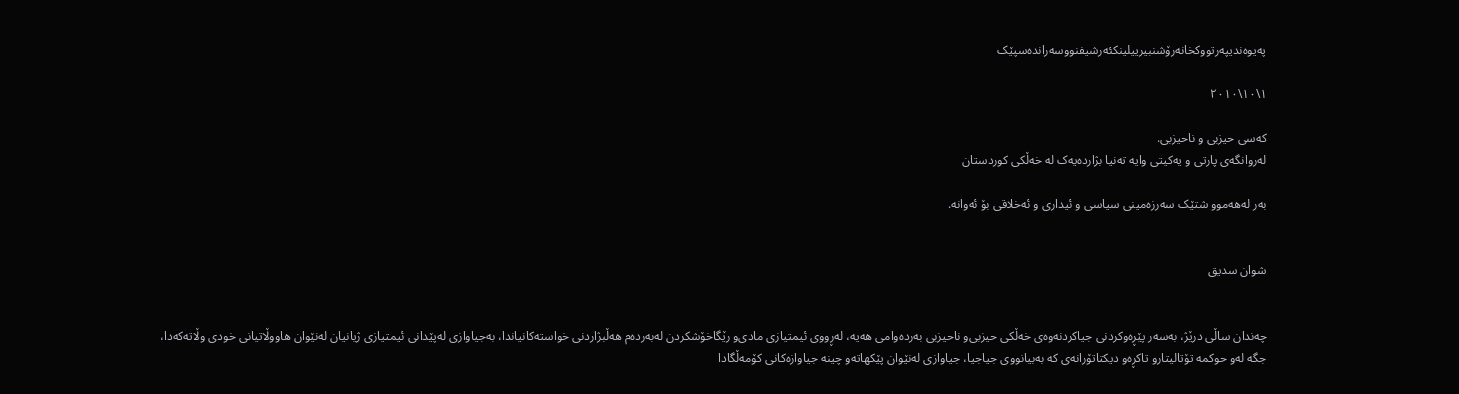په‌یوه‌ندیپه‌رتووکخانه‌رۆشنبیرییلینکئه‌رشیفنووسه‌رانده‌سپێک

١\١٠\٢٠١٠

که‌سی حیزبی‌ و ناحیزبی.
له‌‌روانگه‌‌ی پارتی و یه‌کیتی وایه‌‌ ته‌‌نیا بژارده‌یه‌ک له‌‌ خه‌ڵکی کوردستان‌‌

به‌‌ر له‌‌هه‌‌موو شتێک سه‌‌رزه‌‌مینی سیاسی ‌و ئیداری‌ و ئه‌‌خلاقی بۆ ئه‌‌وانه.


شوان سدیق


چه‌‌ندان ساڵی درێژ، به‌‌سه‌‌ر پێڕه‌‌وکردنی جیاکردنه‌‌وه‌‌ی خه‌‌ڵکی حیزبی‌و ناحیزبی به‌‌رده‌‌وامی هه‌‌یه‌‌، له‌‌ڕووی ئیمتیازی مادی‌و رێگاخۆشکردن له‌‌به‌‌رده‌‌م هه‌‌ڵبژاردنی خواسته‌‌کانیاندا، به‌‌جیاوازی له‌‌پێدانی ئیمتیازی ژیانیان له‌‌نێوان هاووڵاتیانی خودی وڵاته‌‌که‌‌دا، جگه‌‌ له‌‌و حوکمه‌‌ تۆتالیتارو تاکڕه‌‌و دیکتاتۆرانه‌‌ی که‌‌ به‌‌بیانووی جیاجیا، جیاوازی له‌‌نێوان پێکهاته‌‌و چینه‌‌ جیاوازه‌‌کانی کۆمه‌‌ڵگادا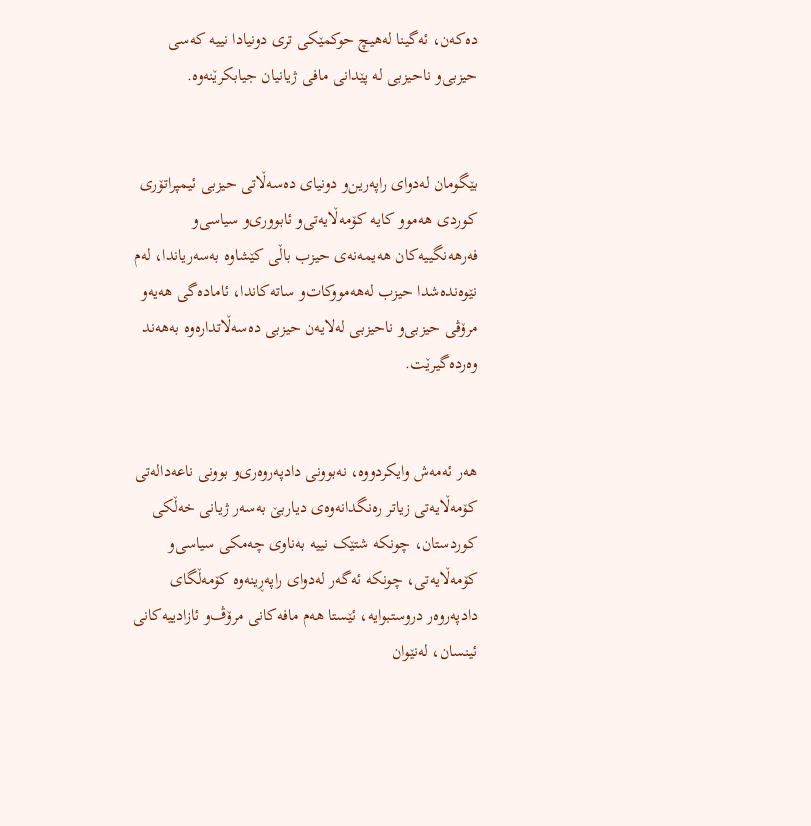ده‌‌که‌‌ن، ئه‌‌گینا له‌‌هیچ حوکمێکی تری دونیادا نییه‌‌ که‌‌سی حیزبی‌و ناحیزبی له‌‌ پێدانی مافی ژیانیان جیابکرێنه‌‌وه‌‌.


بێگومان له‌‌دوای راپه‌‌رین‌و دونیای ده‌‌سه‌‌ڵاتی حیزبی ئیمپراتۆری کوردی هه‌‌موو کایه‌‌ کۆمه‌‌ڵایه‌‌تی‌و ئابووری‌و سیاسی‌و فه‌‌رهه‌‌نگییه‌‌کان هه‌‌یمه‌‌نه‌‌ی حیزب باڵی کێشاوه‌‌ به‌‌سه‌‌ریاندا، له‌‌م نێوه‌‌نده‌‌شدا حیزب له‌‌هه‌‌مووکات‌و ساته‌‌کاندا، ئاماده‌‌گی هه‌‌یه‌‌و مرۆڤی حیزبی‌و ناحیزبی له‌‌لایه‌‌ن حیزبی ده‌‌سه‌‌ڵاتداره‌‌وه‌‌ به‌‌هه‌‌ند وه‌‌رده‌‌گیرێت.


هه‌‌ر ئه‌‌مه‌‌ش وایکردووه‌‌، نه‌‌بوونی دادپه‌‌روه‌‌ری‌و بوونی ناعه‌‌داله‌‌تی کۆمه‌‌ڵایه‌‌تی زیاتر ره‌‌نگدانه‌‌وه‌‌ی دیاربێ به‌‌سه‌‌ر ژیانی خه‌‌ڵکی کوردستان، چونکه‌‌ شتێک نییه‌‌ به‌‌ناوی چه‌‌مکی سیاسی‌و کۆمه‌‌ڵایه‌‌تی، چونکه‌‌ ئه‌‌گه‌‌ر له‌‌دوای راپه‌‌ڕینه‌‌وه‌‌ کۆمه‌‌ڵگای دادپه‌‌روه‌‌ر دروستبوایه‌‌، ئێستا هه‌‌م مافه‌‌کانی مرۆڤ‌و ئازادییه‌‌کانی ئینسان، له‌‌نێوان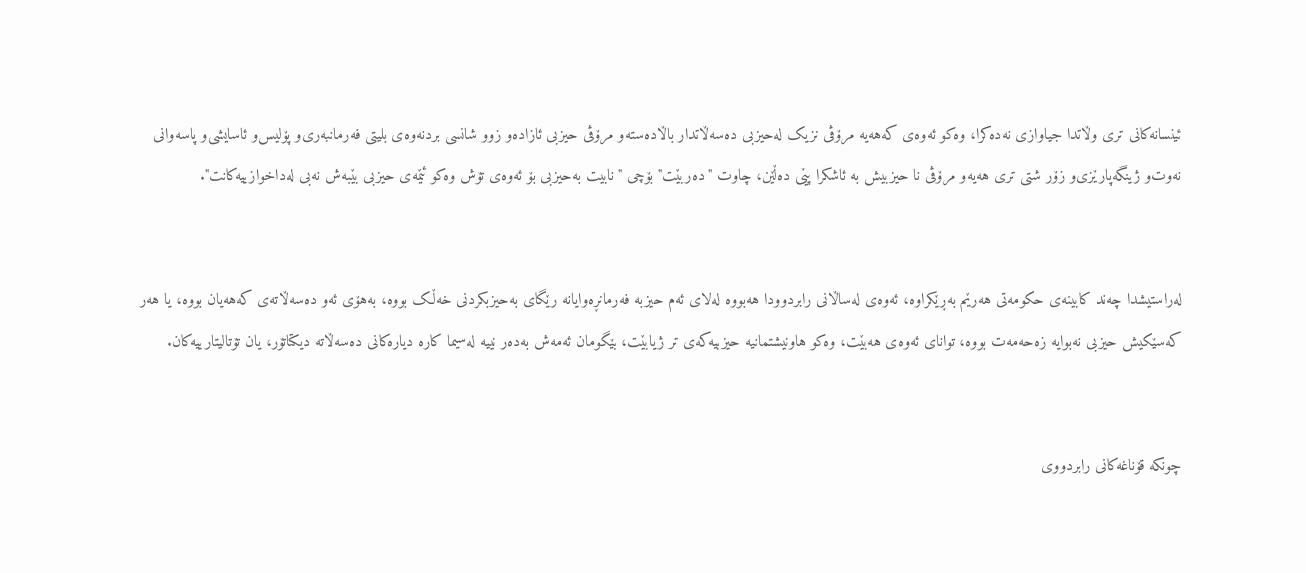ئینسانه‌‌کانی تری وڵاتدا جیاوازی نه‌‌ده‌‌کرا، وه‌‌کو ئه‌‌وه‌‌ی که‌‌هه‌‌یه‌‌ مرۆڤی نزیک له‌‌حیزبی ده‌‌سه‌‌ڵاتدار باڵاده‌‌سته‌‌و مرۆڤی حیزبی ئازاده‌‌و زوو شانسی بردنه‌‌وه‌‌ی بلیتی فه‌‌رمانبه‌‌ری‌و پۆلیس‌و ئاسایشی‌و پاسه‌‌وانی نه‌‌وت‌و ژینگه‌‌پارێزی‌و زۆر شتی تری هه‌‌یه‌‌و مرۆڤی نا حیزبیش به‌‌ ئاشکرا پێی ده‌‌ڵێن، چاوت "ده‌‌ربێت" بۆچی "نابیت به‌‌حیزبی بۆ ئه‌‌وه‌‌ی تۆش وه‌‌کو ئێمه‌‌ی حیزبی بێبه‌‌ش نه‌‌بی له‌‌داخوازییه‌‌کانت".


له‌‌راستیشدا چه‌‌ند کابینه‌‌ی حکومه‌‌تی هه‌‌رێم به‌‌ڕێکراوه‌‌، ئه‌‌وه‌‌ی له‌‌ساڵانی رابردوودا هه‌‌بووه‌‌ له‌‌لای ئه‌‌م حیزبه‌‌ فه‌‌رمانڕه‌‌وایانه‌‌ رێگای به‌‌حیزبکردنی خه‌‌ڵک بووه‌‌، به‌‌هۆی ئه‌‌و ده‌‌سه‌‌ڵاته‌‌ی که‌‌هه‌‌یان بووه‌‌، یا هه‌‌ر که‌‌سێکیش حیزبی نه‌‌بوایه‌‌ زه‌‌حه‌‌مه‌‌ت بووه‌‌، توانای ئه‌‌وه‌‌ی هه‌‌بێت، وه‌‌کو هاونیشتمانیه‌‌ حیزبیه‌‌که‌‌ی تر ژیابێت، بێگومان ئه‌‌مه‌‌ش به‌‌ده‌‌ر نییه‌‌ له‌‌سیما کاره‌‌ دیاره‌‌کانی ده‌‌سه‌‌ڵاته‌‌ دیکتاتۆر، یان تۆتالیتارییه‌‌کان.


چونکه‌‌ قۆناغه‌‌کانی رابردووی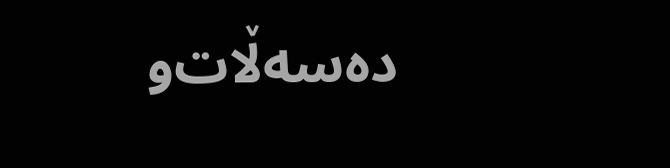ده‌‌سه‌‌ڵات‌و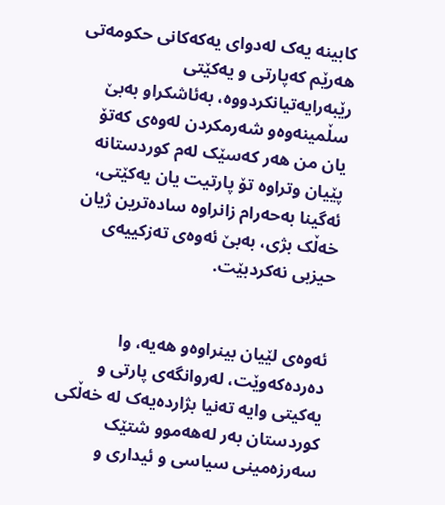کابینه‌‌ یه‌‌ک له‌‌دوای یه‌‌که‌‌کانی حکومه‌‌تی هه‌‌رێم که‌‌پارتی و یه‌‌کێتی رێبه‌‌رایه‌‌تیانکردووه‌‌، به‌‌ئاشکراو به‌‌بێ سڵمینه‌‌وه‌‌و شه‌‌رمکردن له‌‌وه‌‌ی که‌‌تۆ یان من هه‌‌ر که‌‌سێک له‌‌م کوردستانه‌‌ پێیان وتراوه‌‌ تۆ پارتیت یان یه‌‌کێتی، ئه‌‌گینا به‌‌حه‌‌رام زانراوه‌‌ ساده‌‌ترین ژیان خه‌‌ڵک بژی، به‌‌بێ ئه‌‌وه‌‌ی ته‌‌زکییه‌‌ی حیزبی نه‌‌کردبێت.


ئه‌‌وه‌‌ی لێیان بینراوه‌‌و هه‌‌یه‌‌، وا ده‌‌رده‌‌که‌‌وێت، له‌‌روانگه‌‌ی پارتی و یه‌کیتی وایه‌‌ ته‌‌نیا بژارده‌یه‌ک له‌‌ خه‌ڵکی کوردستان‌‌ به‌‌ر له‌‌هه‌‌موو شتێک سه‌‌رزه‌‌مینی سیاسی ‌و ئیداری‌ و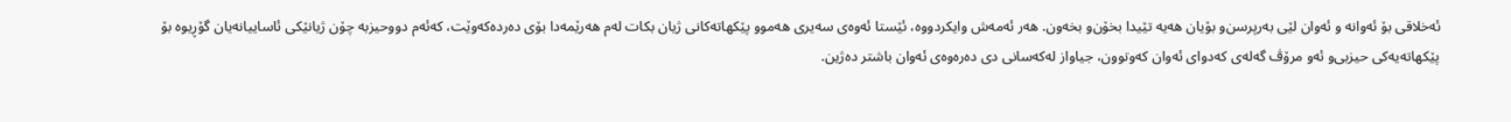ئه‌‌خلاقی بۆ ئه‌‌وانه‌‌ و ئه‌‌وان لێی به‌‌رپرسن‌و بۆیان هه‌‌یه‌‌ تێیدا بخۆن‌و بخه‌‌ون. هه‌‌ر ئه‌‌مه‌‌ش وایکردووه‌‌، ئێستا ئه‌‌وه‌‌ی سه‌‌یری هه‌‌موو پێکهاته‌‌کانی ژیان بکات له‌‌م هه‌‌رێمه‌دا‌ بۆی ده‌‌رده‌‌که‌‌وێت، که‌‌ئه‌‌م دووحیزبه‌‌ چۆن ژیانێکی ئاساییانه‌‌یان گۆڕیوه‌‌ بۆ پێکهاته‌‌یه‌‌کی حیزبی‌و ئه‌‌و مرۆڤ گه‌‌له‌‌ی که‌‌دوای ئه‌‌وان که‌‌وتوون، جیاواز له‌‌که‌‌سانی دی ده‌‌ره‌‌وه‌‌ی ئه‌‌وان باشتر ده‌‌ژین.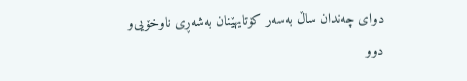دوای چه‌‌ندان ساڵ به‌‌سه‌‌ر کۆتایهێنان به‌‌شه‌‌ڕی ناوخۆیی‌و دوو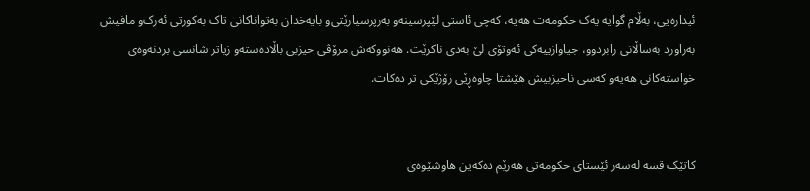ئیداره‌‌یی، به‌‌ڵام گوایه‌‌ یه‌‌ک حکومه‌‌ت هه‌‌یه‌‌، که‌‌چی ئاستی لێپرسینه‌‌و به‌‌رپرسیارێتی‌و بایه‌‌خدان به‌‌تواناکانی تاک به‌‌کورتی ئه‌‌رک‌و مافیش به‌‌راورد به‌‌ساڵانی رابردوو، جیاوازییه‌‌کی ئه‌‌وتۆی لێ به‌‌دی ناکرێت. هه‌‌نووکه‌‌ش مرۆڤی حیزبی باڵاده‌‌سته‌‌و زیاتر شانسی بردنه‌‌وه‌‌ی خواسته‌‌کانی هه‌‌یه‌‌و که‌‌سی ناحیزبیش هێشتا چاوه‌‌ڕێی رۆژێکی تر ده‌‌کات.


کاتێک قسه‌‌ له‌‌سه‌‌ر ئێستای حکومه‌‌تی هه‌‌رێم ده‌‌که‌‌ین هاوشێوه‌‌ی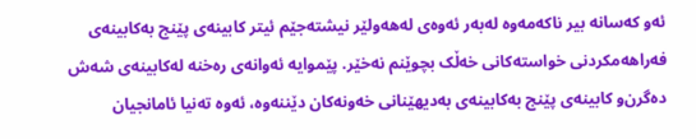ئه‌‌و که‌‌سانه‌‌ بیر ناکه‌‌مه‌‌وه‌‌ له‌‌به‌‌ر ئه‌‌وه‌‌ی له‌‌هه‌‌ولێر نیشته‌‌جێم ئیتر کابینه‌‌ی پێنج به‌‌کابینه‌‌ی فه‌‌راهه‌‌مکردنی خواسته‌‌کانی خه‌‌ڵک بچوێنم نه‌‌خێر. پێموایه‌‌ ئه‌‌وانه‌‌ی ره‌‌خنه‌‌ له‌‌کابینه‌‌ی شه‌‌ش ده‌‌گرن‌و کابینه‌‌ی پێنج به‌‌کابینه‌‌ی به‌‌دیهێنانی خه‌‌ونه‌‌کان دێننه‌‌وه‌‌، ئه‌‌وه‌‌ ته‌‌نیا ئامانجیان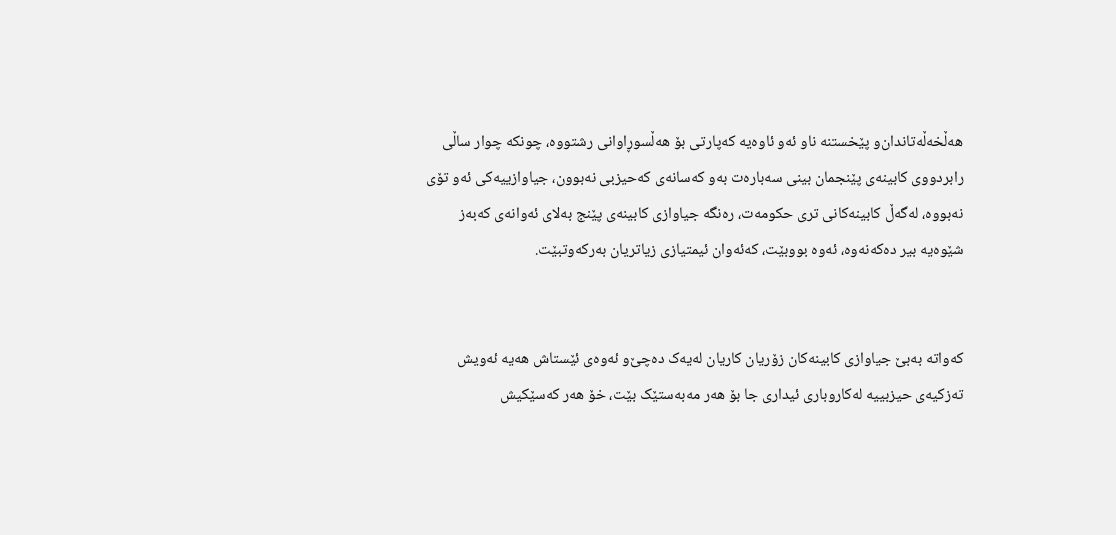هه‌‌ڵخه‌‌ڵه‌‌تاندان‌و پێخستنه‌‌ ناو ئه‌‌و ئاوه‌‌یه‌‌ که‌‌پارتی بۆ هه‌‌ڵسوڕاوانی رشتووه‌‌، چونکه‌‌ چوار ساڵی رابردووی کابینه‌‌ی پێنجمان بینی سه‌‌باره‌‌ت به‌‌و که‌‌سانه‌‌ی که‌‌حیزبی نه‌‌بوون، جیاوازییه‌‌کی ئه‌‌و تۆی نه‌‌بووه‌‌، له‌‌گه‌‌ڵ کابینه‌‌کانی تری حکومه‌‌ت، ره‌‌نگه‌‌ جیاوازی کابینه‌‌ی پێنج به‌‌لای ئه‌‌وانه‌‌ی که‌‌به‌‌ز شێوه‌‌یه‌‌ بیر ده‌‌که‌‌نه‌‌وه‌‌، ئه‌‌وه‌‌ بووبێت، که‌‌ئه‌‌وان ئیمتیازی زیاتریان به‌‌رکه‌‌وتبێت.


که‌‌واته‌‌ به‌‌بێ جیاوازی کابینه‌‌کان زۆریان کاریان له‌‌یه‌‌ک ده‌‌چێ‌و ئه‌‌وه‌‌ی ئێستاش هه‌‌یه‌‌ ئه‌‌ویش ته‌‌زکیه‌‌ی حیزبییه‌‌ له‌‌کاروباری ئیداری جا بۆ هه‌‌ر مه‌‌به‌‌ستێک بێت، خۆ هه‌‌ر که‌‌سێکیش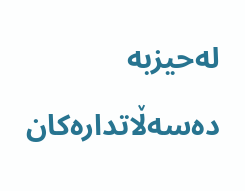له‌‌حیزبه‌‌ ده‌‌سه‌‌ڵاتداره‌‌کان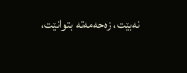نه‌‌بێت، زه‌‌حه‌‌مه‌‌ته‌‌ بتوانێت،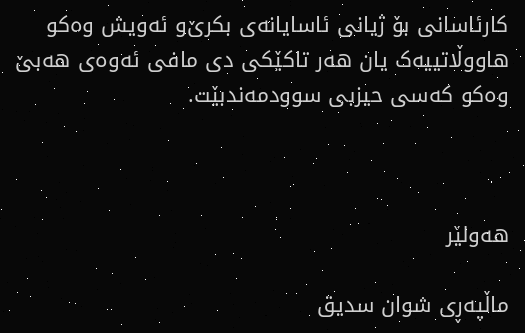کارئاسانی بۆ ژیانی ئاسایانه‌‌ی بکرێ‌و ئه‌‌ویش وه‌‌کو هاووڵاتییه‌‌ک یان هه‌‌ر تاکێکی دی مافی ئه‌‌وه‌‌ی هه‌‌بێ وه‌‌کو که‌‌سی حیزبی سوودمه‌‌ندبێت.



هه‌ولێر

ماڵپه‌ڕی شوان سدیق